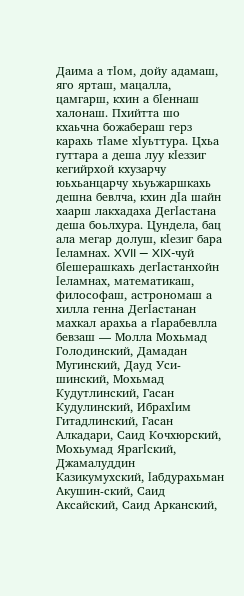Даима а тӏом, дойу адамаш, яго ярташ, мацалла, цамгарш, кхин а бӏеннаш халонаш. Пхийтта шо кхаьчна божабераш герз карахь тӏаме хӏуьттура. Цхьа гуттара а деша луу кӏеззиг кегийрхой кхузарчу юьхьанцарчу хьуьжаршкахь дешна бевлча, кхин дӏа шайн хаарш лакхадаха Дегӏастана деша боьлхура. Цундела, бац ала мегар долуш, кӏезиг бара ӏеламнах. XVII — XIX-чуй бӏешерашкахь дегӏастанхойн ӏеламнах, математикаш, философаш, астрономаш а хилла генна Дегӏастанан махкал арахьа а гӏарабевлла бевзаш — Молла Мохьмад Голодинский, Дамадан Мугинский, Дауд Уси-шинский, Мохьмад Кудутлинский, Гасан Кудулинский, Ибрахӏим Гитадлинский, Гасан Алкадари, Саид Кочхюрский, Мохьумад Ярагӏский, Джамалуддин Казикумухский, ӏабдурахьман Акушин-ский, Саид Аксайский, Саид Арканский,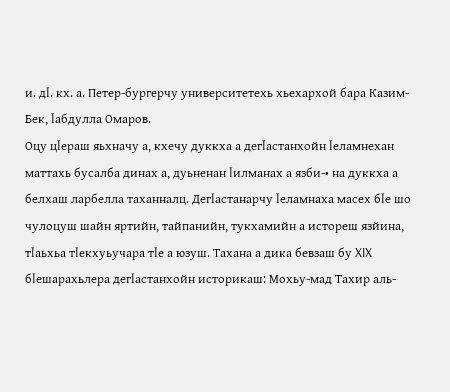и. дӏ. кх. а. Петер-бургерчу университетехь хьехархой бара Казим-Бек, ӏабдулла Омаров.
Оцу цӏераш яьхначу а, кхечу дуккха а дегӏастанхойн ӏеламнехан маттахь бусалба динах а, дуьненан ӏилманах а язби-• на дуккха а белхаш ларбелла таханналц. Дегӏастанарчу ӏеламнаха масех бӏе шо чулоцуш шайн яртийн, тайпанийн, тукхамийн а истореш язйина, тӏаьхьа тӏекхуьучара тӏе а юзуш. Тахана а дика бевзаш бу XIX бӏешарахьлера дегӏастанхойн историкаш: Мохьу-мад Тахир аль-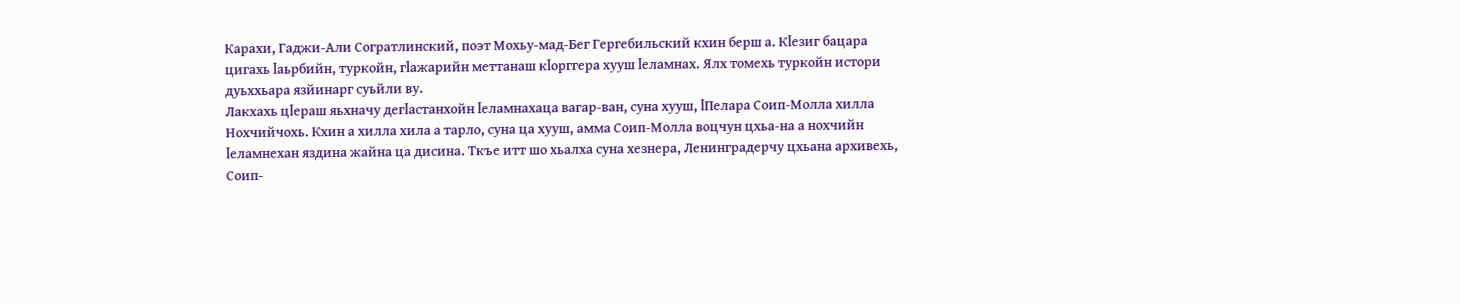Карахи, Гаджи-Али Согратлинский, поэт Мохьу-мад-Бег Гергебильский кхин берш а. Кӏезиг бацара цигахь ӏаьрбийн, туркойн, гӏажарийн меттанаш кӏорггера хууш ӏеламнах. Ялх томехь туркойн истори дуьххьара язйинарг суьйли ву.
Лакхахь цӏераш яьхначу дегӏастанхойн ӏеламнахаца вагар-ван, суна хууш, ӏПелара Соип-Молла хилла Нохчийчохь. Кхин а хилла хила а тарло, суна ца хууш, амма Соип-Молла воцчун цхьа-на а нохчийн ӏеламнехан яздина жайна ца дисина. Ткъе итт шо хьалха суна хезнера, Ленинградерчу цхьана архивехь, Соип-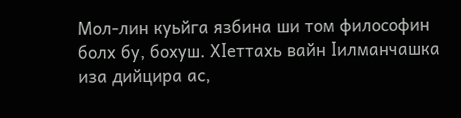Мол-лин куьйга язбина ши том философин болх бу, бохуш. Хӏеттахь вайн ӏилманчашка иза дийцира ас,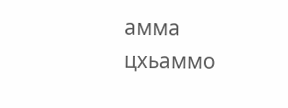амма цхьаммо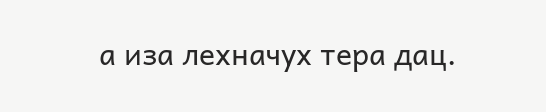а иза лехначух тера дац.